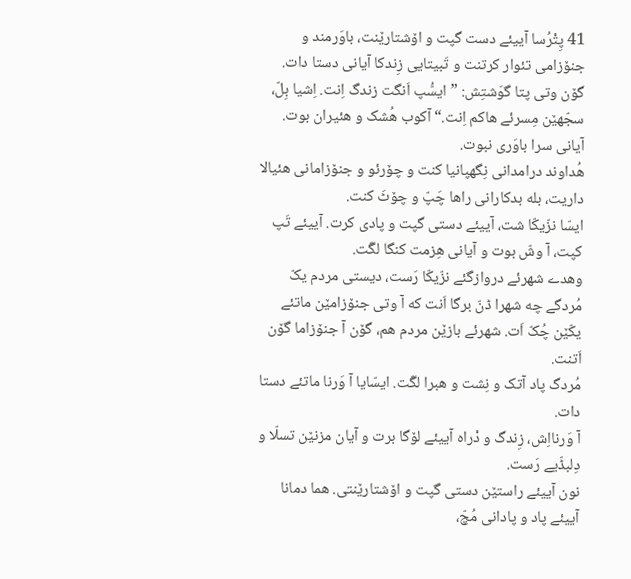41 پِتْرُسا آییئے دست گپت و اۆشتارێنت، باوَرمند و جنۆزامی تئوار کرتنت و تَبیتایی زِندکا آیانی دستا دات.
گۆن وتی پتا گوَشتِش: ”ایسُّپ اَنگت زندگ اِنت. اِشیا بِلّ، سجّهێن مِسرئے هاکم اِنت.“ آکوب هُشک و هئیران بوت. آیانی سرا باوَری نبوت.
هُداوند درامدانی نِگهپانیا کنت و چۆرئو و جنۆزامانی هئیالا داریت، بله بدکارانی راها چَپّ و چۆٹَ کنت.
ایسّا نزّیکّا شت، آییئے دستی گپت و پادی کرت. آییئے تَپ کپت، آ وشّ بوت و آیانی هِزمت کنگا لگّت.
وهدے شهرئے دروازگئے نزّیکّا رَست، دیستی مردم یکّ مُردگے چه شهرا ڈنّ برگا اَنت که آ وتی جنۆزامێن ماتئے یکّێن چُکّ اَت. شهرئے بازێن مردم هم، گۆن آ جنۆزاما گۆن اَتنت.
مُردگ پاد آتک و نِشت و هبرا لگّت. ایسّایا آ وَرنا ماتئے دستا دات.
آ وَرنااِش، زِندگ و دْراه آییئے لۆگا برت و آیان مزنێن تسلّا و دِلبڈّیے رَست.
نون آییئے راستێن دستی گپت و اۆشتارێنتی. هما دمانا آییئے پاد و پادانی مُچّ،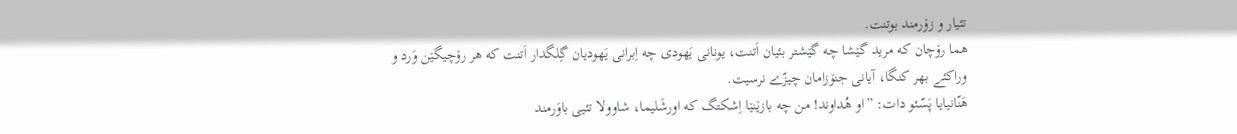تئیار و زۆرمند بوتنت.
هما رۆچان که مرید گێشا چه گێشتر بئیان اَتنت، یونانی یَهودی چه اِبرانی یَهودیان گِلگدار اَتنت که هر رۆچیگێن وَرد و وراکئے بهر کنگا، آیانی جنۆزامان چیزّے نرسیت.
هَنّانیایا پَسّئو دات: ”او هُداوند! من چه بازێنێا اِشکتگ که اورشَلیما، شاوولا تئیی باوَرمند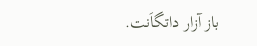باز آزار داتگاَنت.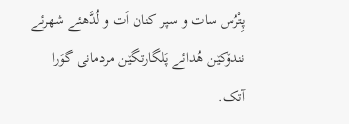پِتْرُس سات و سپر کنان اَت و لُدَّهئے شهرئے نندۆکێن هُدائے پَلگارتگێن مردمانی گوَرا آتک.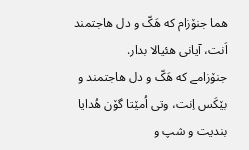هما جنۆزام که هَکّ و دل هاجتمند اَنت، آیانی هئیالا بدار.
جنۆزامے که هَکّ و دل هاجتمند و بێکَس اِنت، وتی اُمێتا گۆن هُدایا بندیت و شپ و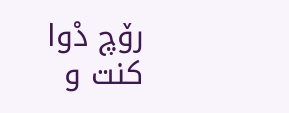رۆچ دْوا کنت و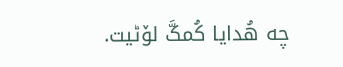چه هُدایا کُمکَّ لۆٹیت.